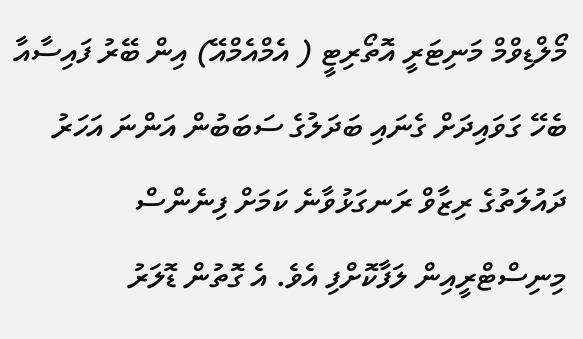މޯލްޑިވްމް މަނިޓަރީ އޮތޯރިޓީ ( އެމްއެމްއޭ) އިން ބޭރު ފައިސާއާ ބެހޭ ގަވައިދަށް ގެނައި ބަދަލުގެ ސަބަބުން އަންނަ އަހަރު ދައުލަތުގެ ރިޒާވް ރަނގަޅުވާނެ ކަމަށް ފިނެންސް މިނިސްޓްރީއިން ލަފާކޮށްފި އެވެ. އެ ގޮތުން ޑޮލަރު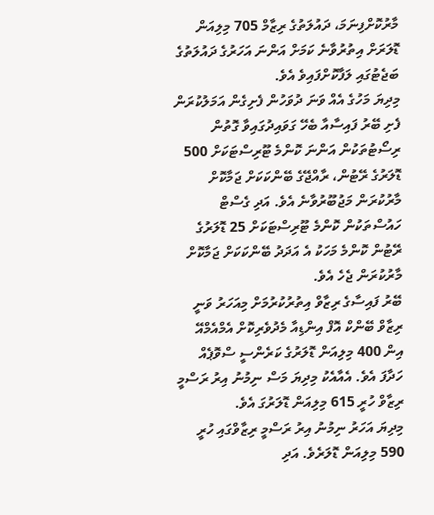މާރުކޮށްފިނަމަ، ދައުލަތުގެ ރިޒާމް 705 މިލިއަން ޑޮލަރަށް އިތުރުވާނެ ކަމަށް އަންނަ އަހަރުގެ ދައުލަތުގެ ބަޖެޓުގައި ލަފާކޮށްފައިވެ އެވެ.
މިދިޔަ މަހުގެ އެއް ވަނަ ދުވަހުން ފެށިގެން އަމަލުކުރަން ފެށި ބޭރު ފައިސާއާ ބެހޭ ގަވައިދުގައިވާ ގޮތުން ރިސޯޓުތަކުން އަންނަ ކޮންމެ ޓޫރިސްޓަކަށް 500 ޑޮލަރުގެ ރޭޓުން، ރާއްޖޭގެ ބޭންކަކަށް ޖަމާކޮށް މާރުކުރަން މަޖުބޫރުވާނެ އެވެ. އަދި ގެސްޓް ހައުސްތަކުން ކޮންމެ ޓޫރިސްޓަކަށް 25 ޑޮލަރުގެ ރޭޓުން ކޮންމެ މަހަކު އެ އަދަދު ބޭންކަކަށް ޖަމާކޮށް މާރުކުރަން ޖެހެ އެވެ.
ބޭރު ފައިސާގެ ރިޒާވް އިތުރުކުރުމަށް މިއަހަރު ވަނީ ރިޒާވް ބޭންކް އޮފް އިންޑިއާ މެދުވެރިކޮށް އެމްއެމްއޭ އިން 400 މިލިއަން ޑޮލަރުގެ ކަރެންސީ ސްވޮޕެއް ހަދާފަ އެވެ. އެއާއެކު މިދިޔަ މަސް ނިމުނު އިރު ރަސްމީ ރިޒާވް ހުރީ 615 މިލިއަން ޑޮލަރުގަ އެވެ.
މިދިޔަ އަހަރު ނިމުނު އިރު ރަސްމީ ރިޒާވްގައި ހުރީ 590 މިލިއަން ޑޮލަރެވެ. އަދި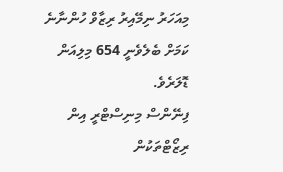މިއަހަރު ނިމޭއިރު ރިޒާވް ހުންނާނެ ކަމަށް ބެލެވެނީ 654 މިލިއަން ޑޮލަރެވެ.
ފިނޭންސް މިނިސްޓްރީ އިން ރިޒޯޓްތަކުން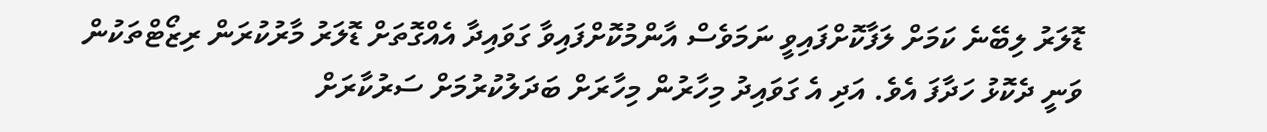ޑޮލަރު ލިބޭނެ ކަމަށް ލަފާކޮށްފައިވީ ނަމަވެސް އާންމުކޮށްފައިވާ ގަވައިދާ އެއްގޮތަށް ޑޮލަރު މާރުކުރަން ރިޒޯޓްތަކުން ވަނީ ދެކޮޅު ހަދާފަ އެވެ. އަދި އެ ގަވައިދު މިހާރުން މިހާރަށް ބަދަލުކުރުމަށް ސަރުކާރަށް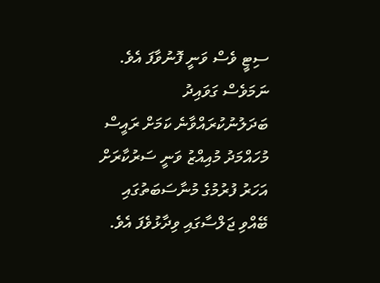ސިޓީ ވެސް ވަނީ ފޮނުވާފަ އެވެ.
ނަމަވެސް ގަވައިދު ބަދަލުނުކުރައްވާނެ ކަމަށް ރައީސް މުހައްމަދު މުއިއްޒު ވަނީ ސަރުކާރަށް އަހަރު ފުރުމުގެ މުނާސަބަތުގައި ބޭއްވި ޖަލްސާގައި ވިދާޅުވެފަ އެވެ.